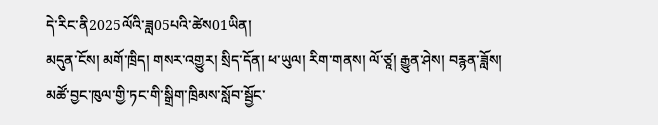དེ་རིང་ནི2025ལོའི་ཟླ05པའི་ཚེས01ཡིན།
མདུན་ངོས། མགོ་ཁྲིད། གསར་འགྱུར། སྲིད་དོན། ཕ་ཡུལ། རིག་གནས། ལོ་ཙཱ། རྒྱུན་ཤེས། བརྙན་ཟློས།
མཚོ་བྱང་ཁུལ་གྱི་ཏང་གི་སྒྲིག་ཁྲིམས་སློབ་སྦྱོང་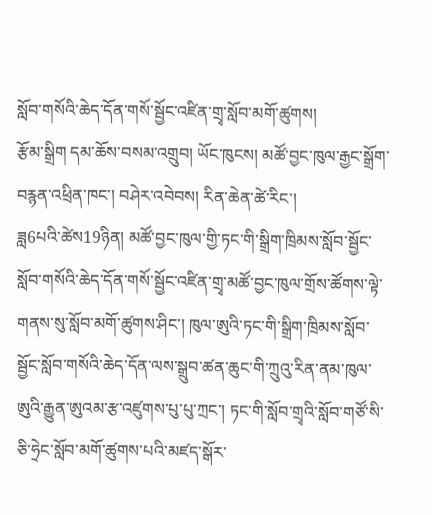སློབ་གསོའི་ཆེད་དོན་གསོ་སྦྱོང་འཛིན་གྲྭ་སློབ་མགོ་ཚུགས།
རྩོམ་སྒྲིག དམ་ཆོས་བསམ་འགྲུབ། ཡོང་ཁུངས། མཚོ་བྱང་ཁུལ་རྒྱང་སྒྲོག་བརྙན་འཕྲིན་ཁང་། བཤེར་འབེབས། རིན་ཆེན་ཚེ་རིང་།
ཟླ6པའི་ཚེས19ཉིན། མཚོ་བྱང་ཁུལ་གྱི་ཏང་གི་སྒྲིག་ཁྲིམས་སློབ་སྦྱོང་སློབ་གསོའི་ཆེད་དོན་གསོ་སྦྱོང་འཛིན་གྲྭ་མཚོ་བྱང་ཁུལ་གྲོས་ཚོགས་ལྟེ་གནས་སུ་སློབ་མགོ་ཚུགས་ཤིང་། ཁུལ་ཨུའི་ཏང་གི་སྒྲིག་ཁྲིམས་སློབ་སྦྱོང་སློབ་གསོའི་ཆེད་དོན་ལས་སྒྲུབ་ཚན་ཆུང་གི་ཀྲུའུ་རིན་ནམ་ཁུལ་ཨུའི་རྒྱུན་ཨུའམ་རྩ་འཛུགས་པུ་པུ་ཀྲང་། ཏང་གི་སློབ་གྲྭའི་སློབ་གཙོ་སི་ཅི་ཧྲེང་སློབ་མགོ་ཚུགས་པའི་མཛད་སྒོར་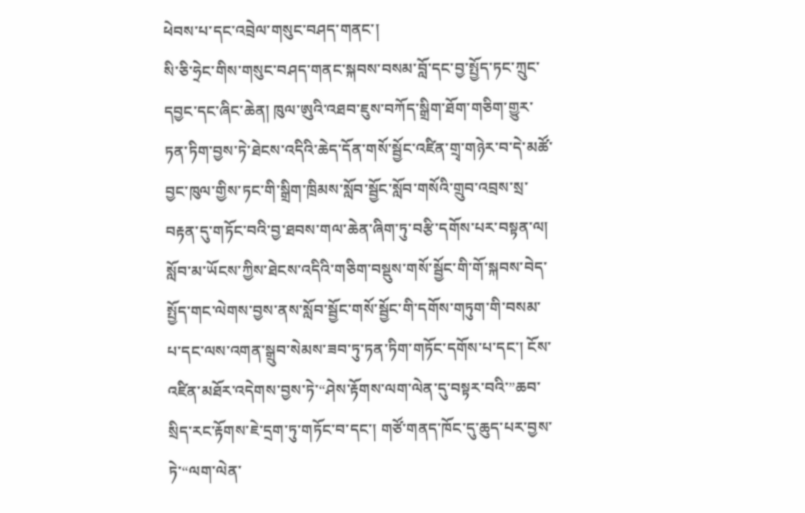ཕེབས་པ་དང་འབྲེལ་གསུང་བཤད་གནང་།
སི་ཅི་ཧྲེང་གིས་གསུང་བཤད་གནང་སྐབས་བསམ་བློ་དང་བྱ་སྤྱོད་ཏང་ཀྲུང་དབྱང་དང་ཞིང་ཆེན། ཁུལ་ཨུའི་འཐབ་ཇུས་བཀོད་སྒྲིག་ཐོག་གཅིག་གྱུར་ཏན་ཏིག་བྱས་ཏེ་ཐེངས་འདིའི་ཆེད་དོན་གསོ་སྦྱོང་འཛིན་གྲྭ་གཉེར་བ་དེ་མཚོ་བྱང་ཁུལ་གྱིས་ཏང་གི་སྒྲིག་ཁྲིམས་སློབ་སྦྱོང་སློབ་གསོའི་གྲུབ་འབྲས་སྲ་བརྟན་དུ་གཏོང་བའི་བྱ་ཐབས་གལ་ཆེན་ཞིག་ཏུ་བརྩི་དགོས་པར་བསྟན་ལ། སློབ་མ་ཡོངས་ཀྱིས་ཐེངས་འདིའི་གཅིག་བསྡུས་གསོ་སྦྱོང་གི་གོ་སྐབས་བེད་སྤྱོད་གང་ལེགས་བྱས་ནས་སློབ་སྦྱོང་གསོ་སྦྱོང་གི་དགོས་གཏུག་གི་བསམ་པ་དང་ལས་འགན་སྒྲུབ་སེམས་ཟབ་ཏུ་ཏན་ཏིག་གཏོང་དགོས་པ་དང་། ངོས་འཛིན་མཐོར་འདེགས་བྱས་ཏེ་“ཤེས་རྟོགས་ལག་ལེན་དུ་བསྟར་བའི་”ཆབ་སྲིད་རང་རྟོགས་ཇེ་དྲག་ཏུ་གཏོང་བ་དང་། གཙོ་གནད་ཁོང་དུ་ཆུད་པར་བྱས་ཏེ་“ལག་ལེན་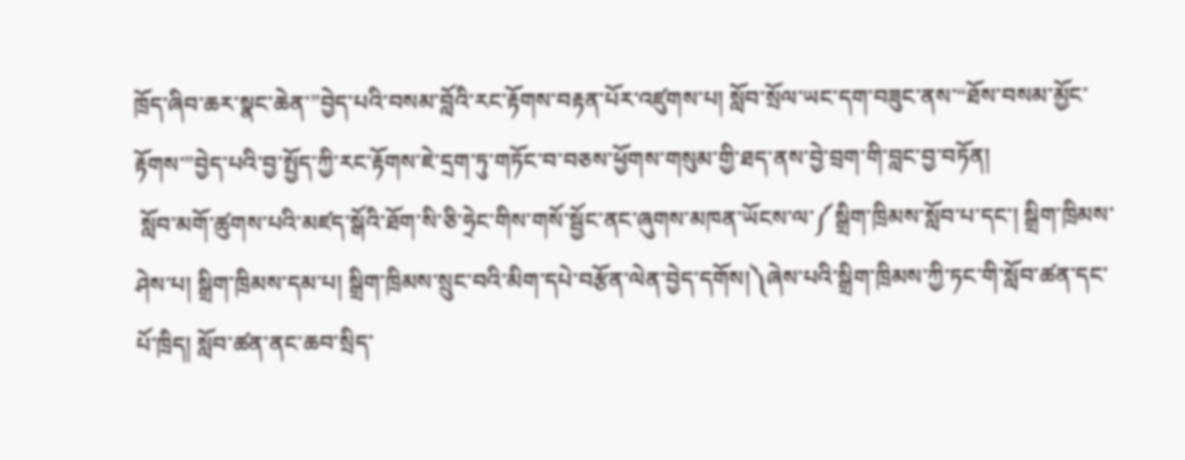ཁྲོད་ཞིབ་ཆར་སྣང་ཆེན་”བྱེད་པའི་བསམ་བློའི་རང་རྟོགས་བརྟན་པོར་འཛུགས་པ། སློབ་སྲོལ་ཡང་དག་བཟུང་ནས་“ཐོས་བསམ་མྱོང་རྟོགས་”བྱེད་པའི་བྱ་སྤྱོད་ཀྱི་རང་རྟོགས་ཇེ་དྲག་ཏུ་གཏོང་བ་བཅས་ཕྱོགས་གསུམ་གྱི་ཐད་ནས་བྱེ་བྲག་གི་བླང་བྱ་བཏོན།
 སློབ་མགོ་ཚུགས་པའི་མཛད་སྒོའི་ཐོག་སི་ཅི་ཧྲེང་གིས་གསོ་སྦྱོང་ནང་ཞུགས་མཁན་ཡོངས་ལ་༼སྒྲིག་ཁྲིམས་སློབ་པ་དང་། སྒྲིག་ཁྲིམས་ཤེས་པ། སྒྲིག་ཁྲིམས་དམ་པ། སྒྲིག་ཁྲིམས་སྲུང་བའི་མིག་དཔེ་བརྩོན་ལེན་བྱེད་དགོས།༽ཞེས་པའི་སྒྲིག་ཁྲིམས་ཀྱི་ཏང་གི་སློབ་ཚན་དང་པོ་ཁྲིད། སློབ་ཚན་ནང་ཆབ་སྲིད་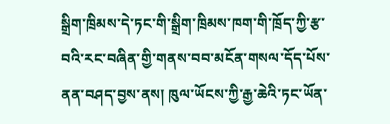སྒྲིག་ཁྲིམས་དེ་ཏང་གི་སྒྲིག་ཁྲིམས་ཁག་གི་ཁྲོད་ཀྱི་རྩ་བའི་རང་བཞིན་གྱི་གནས་བབ་མངོན་གསལ་དོད་པོས་ནན་བཤད་བྱས་ནས། ཁུལ་ཡོངས་ཀྱི་རྒྱ་ཆེའི་ཏང་ཡོན་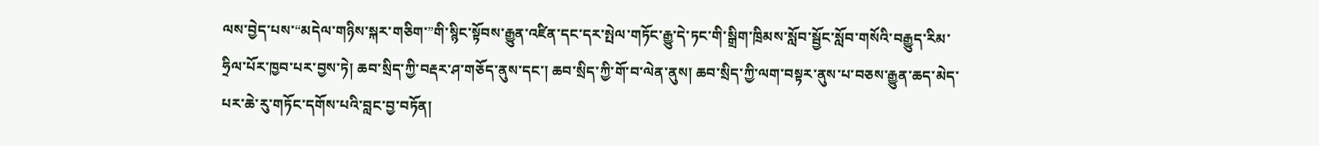ལས་བྱེད་པས་“མདེལ་གཉིས་སྐར་གཅིག་”གི་སྙིང་སྟོབས་རྒྱུན་འཛིན་དང་དར་སྤེལ་གཏོང་རྒྱུ་དེ་ཏང་གི་སྒྲིག་ཁྲིམས་སློབ་སྦྱོང་སློབ་གསོའི་བརྒྱུད་རིམ་ཧྲིལ་པོར་ཁྱབ་པར་བྱས་ཏེ། ཆབ་སྲིད་ཀྱི་བརྡར་ཤ་གཅོད་ནུས་དང་། ཆབ་སྲིད་ཀྱི་གོ་བ་ལེན་ནུས། ཆབ་སྲིད་ཀྱི་ལག་བསྟར་ནུས་པ་བཅས་རྒྱུན་ཆད་མེད་པར་ཆེ་རུ་གཏོང་དགོས་པའི་བླང་བྱ་བཏོན།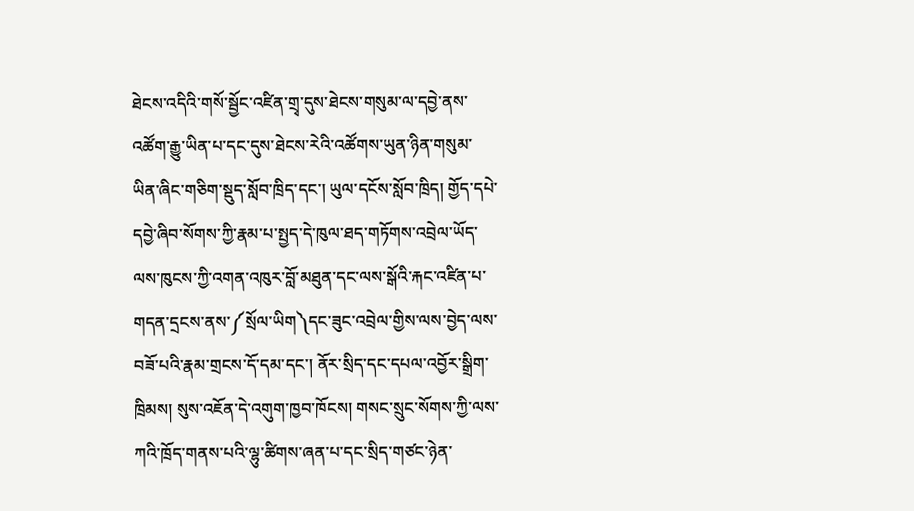ཐེངས་འདིའི་གསོ་སྦྱོང་འཛིན་གྲྭ་དུས་ཐེངས་གསུམ་ལ་དབྱེ་ནས་འཚོག་རྒྱུ་ཡིན་པ་དང་དུས་ཐེངས་རེའི་འཚོགས་ཡུན་ཉིན་གསུམ་ཡིན་ཞིང་གཅིག་སྡུད་སློབ་ཁྲིད་དང་། ཡུལ་དངོས་སློབ་ཁྲིད། གྱོད་དཔེ་དབྱེ་ཞིབ་སོགས་ཀྱི་རྣམ་པ་སྤྱད་དེ་ཁུལ་ཐད་གཏོགས་འབྲེལ་ཡོད་ལས་ཁུངས་ཀྱི་འགན་འཁུར་བློ་མཐུན་དང་ལས་སྒོའི་རྐང་འཛིན་པ་གདན་དྲངས་ནས་༼སྲོལ་ཡིག༽དང་ཟུང་འབྲེལ་གྱིས་ལས་བྱེད་ལས་བཟོ་པའི་རྣམ་གྲངས་དོ་དམ་དང་། ནོར་སྲིད་དང་དཔལ་འབྱོར་སྒྲིག་ཁྲིམས། སུས་འཇོན་དེ་འགུག་ཁྱབ་ཁོངས། གསང་སྲུང་སོགས་ཀྱི་ལས་ཀའི་ཁྲོད་གནས་པའི་ལྷུ་ཚིགས་ཞན་པ་དང་སྲིད་གཙང་ཉེན་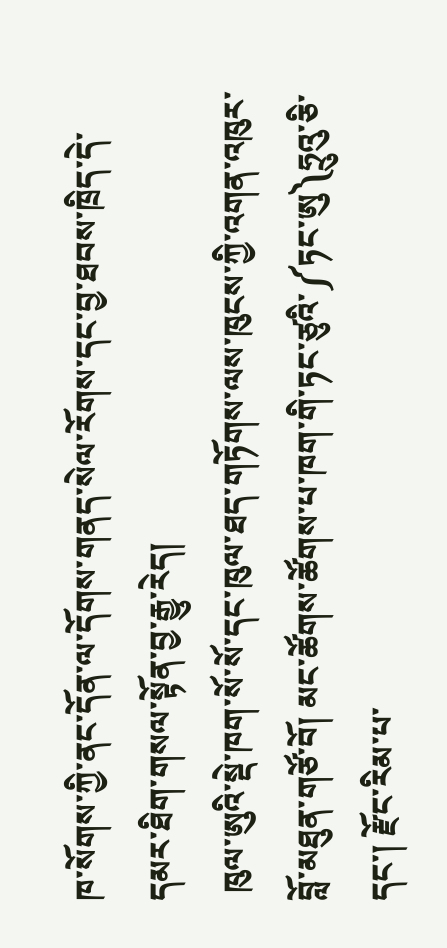ཁ་སོགས་ཀྱི་ནང་དོན་ལ་དོགས་གནད་སེལ་རོགས་དང་བྱ་ཐབས་ཁྲིད་དེ་དམར་ཐིག་གསལ་སྟོན་བྱ་རྒྱུ་རེད།
 ཁུལ་ཨུའི་སྡེ་ཁག་སོ་སོ་དང་ཁུལ་ཐད་གཏོགས་ལས་ཁུངས་ཀྱི་འགན་འཁུར་བློ་མཐུན་གཙོ་བོ། མང་ཚོགས་ཚོགས་པ་ཁག་གི་ཏང་ཙུའི་༼ཏང་ཨུ༽ཧྲུའུ་ཅི་དང་། རྫོང་རིམ་པ་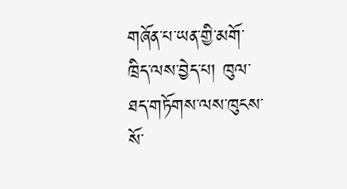གཞོན་པ་ཡན་གྱི་མགོ་ཁྲིད་ལས་བྱེད་པ། ཁུལ་ཐད་གཏོགས་ལས་ཁུངས་སོ་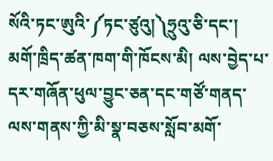སོའི་ཏང་ཨུའི་༼ཏང་ཙུའུ།༽ཧྲུའུ་ཅི་དང་། མགོ་ཁྲིད་ཚན་ཁག་གི་ཁོངས་མི། ལས་བྱེད་པ་དར་གཞོན་ཕུལ་བྱུང་ཅན་དང་གཙོ་གནད་ལས་གནས་ཀྱི་མི་སྣ་བཅས་སློབ་མགོ་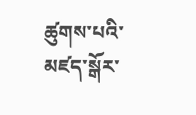ཚུགས་པའི་མཛད་སྒོར་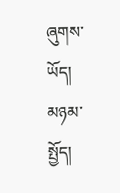ཞུགས་ཡོད།
མཉམ་སྤྱོད།